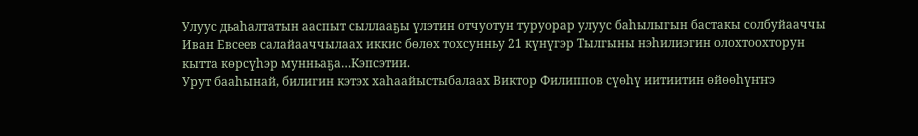Улуус дьаһалтатын ааспыт сыллааҕы үлэтин отчуотун туруорар улуус баһылыгын бастакы солбуйааччы Иван Евсеев салайааччылаах иккис бөлөх тохсунньу 21 күнүгэр Тылгыны нэһилиэгин олохтоохторун кытта көрсүһэр мунньаҕа…Кэпсэтии.
Урут бааһынай, билигин кэтэх хаһаайыстыбалаах Виктор Филиппов сүөһү иитиитин өйөөһүҥҥэ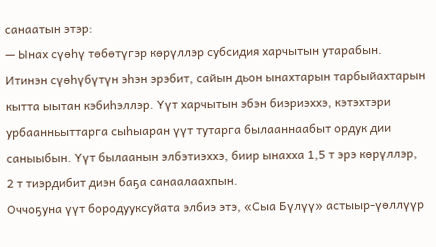санаатын этэр:
— Ынах сүөһү төбөтүгэр көрүллэр субсидия харчытын утарабын. Итинэн сүөһүбүтүн эһэн эрэбит, сайын дьон ынахтарын тарбыйахтарын кытта ыытан кэбиһэллэр. Үүт харчытын эбэн биэриэххэ, кэтэхтэри урбаанньыттарга сыһыаран үүт тутарга былааннаабыт ордук дии саныыбын. Үүт былаанын элбэтиэххэ, биир ынахха 1,5 т эрэ көрүллэр, 2 т тиэрдибит диэн баҕа санаалаахпын.
Оччоҕуна үүт бородууксуйата элбиэ этэ, «Сыа Бүлүү» астыыр-үөллүүр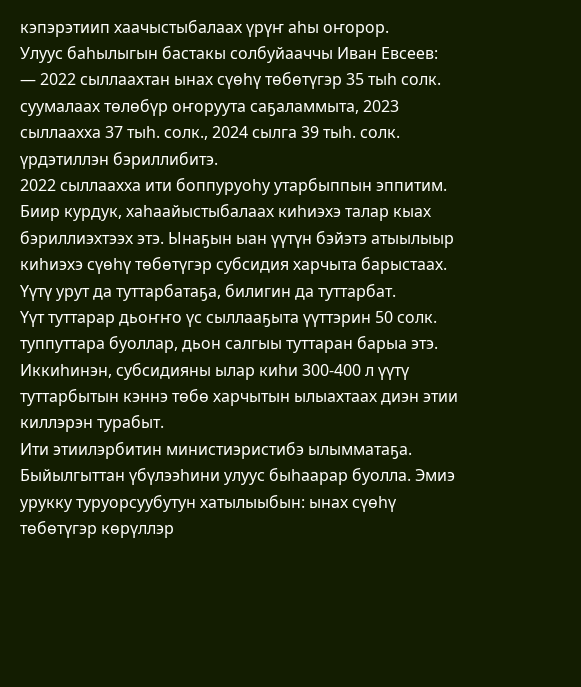кэпэрэтиип хаачыстыбалаах үрүҥ аһы оҥорор.
Улуус баһылыгын бастакы солбуйааччы Иван Евсеев:
— 2022 сыллаахтан ынах сүөһү төбөтүгэр 35 тыһ солк. суумалаах төлөбүр оҥоруута саҕаламмыта, 2023 сыллаахха 37 тыһ. солк., 2024 сылга 39 тыһ. солк. үрдэтиллэн бэриллибитэ.
2022 сыллаахха ити боппуруоһу утарбыппын эппитим. Биир курдук, хаһаайыстыбалаах киһиэхэ талар кыах бэриллиэхтээх этэ. Ынаҕын ыан үүтүн бэйэтэ атыылыыр киһиэхэ сүөһү төбөтүгэр субсидия харчыта барыстаах. Үүтү урут да туттарбатаҕа, билигин да туттарбат.
Үүт туттарар дьоҥҥо үс сыллааҕыта үүттэрин 50 солк. туппуттара буоллар, дьон салгыы туттаран барыа этэ. Иккиһинэн, субсидияны ылар киһи 300-400 л үүтү туттарбытын кэннэ төбө харчытын ылыахтаах диэн этии киллэрэн турабыт.
Ити этиилэрбитин министиэристибэ ылымматаҕа. Быйылгыттан үбүлээһини улуус быһаарар буолла. Эмиэ урукку туруорсуубутун хатылыыбын: ынах сүөһү төбөтүгэр көрүллэр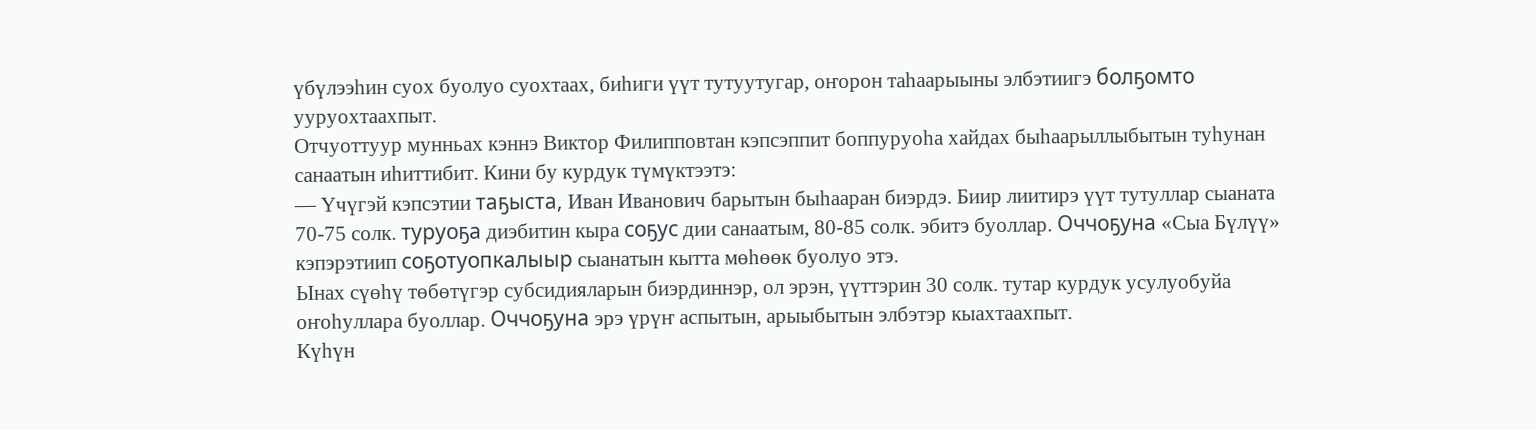үбүлээһин суох буолуо суохтаах, биһиги үүт тутуутугар, оҥорон таһаарыыны элбэтиигэ болҕомто ууруохтаахпыт.
Отчуоттуур мунньах кэннэ Виктор Филипповтан кэпсэппит боппуруоһа хайдах быһаарыллыбытын туһунан санаатын иһиттибит. Кини бу курдук түмүктээтэ:
— Үчүгэй кэпсэтии таҕыста, Иван Иванович барытын быһааран биэрдэ. Биир лиитирэ үүт тутуллар сыаната 70-75 солк. туруоҕа диэбитин кыра соҕус дии санаатым, 80-85 солк. эбитэ буоллар. Оччоҕуна «Сыа Бүлүү» кэпэрэтиип соҕотуопкалыыр сыанатын кытта мөһөөк буолуо этэ.
Ынах сүөһү төбөтүгэр субсидияларын биэрдиннэр, ол эрэн, үүттэрин 30 солк. тутар курдук усулуобуйа оҥоһуллара буоллар. Оччоҕуна эрэ үрүҥ аспытын, арыыбытын элбэтэр кыахтаахпыт.
Күһүн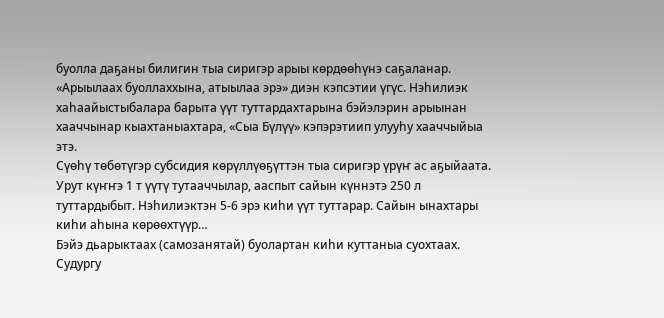буолла даҕаны билигин тыа сиригэр арыы көрдөөһүнэ саҕаланар. «Арыылаах буоллаххына, атыылаа эрэ» диэн кэпсэтии үгүс. Нэһилиэк хаһаайыстыбалара барыта үүт туттардахтарына бэйэлэрин арыынан хааччынар кыахтаныахтара, «Сыа Бүлүү» кэпэрэтиип улууһу хааччыйыа этэ.
Сүөһү төбөтүгэр субсидия көрүллүөҕүттэн тыа сиригэр үрүҥ ас аҕыйаата. Урут күҥҥэ 1 т үүтү тутааччылар, ааспыт сайын күннэтэ 250 л туттардыбыт. Нэһилиэктэн 5-6 эрэ киһи үүт туттарар. Сайын ынахтары киһи аһына көрөөхтүүр…
Бэйэ дьарыктаах (самозанятай) буолартан киһи куттаныа суохтаах. Судургу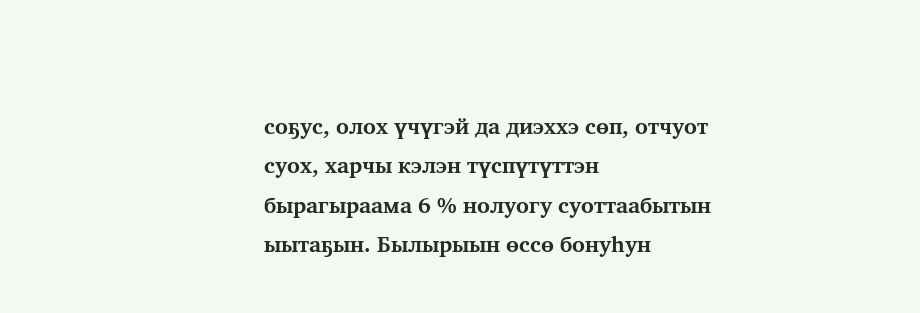соҕус, олох үчүгэй да диэххэ сөп, отчуот суох, харчы кэлэн түспүтүттэн бырагыраама 6 % нолуогу суоттаабытын ыытаҕын. Былырыын өссө бонуһун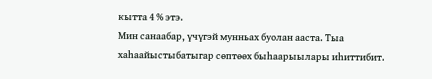кытта 4 % этэ.
Мин санаабар, үчүгэй мунньах буолан ааста. Тыа хаһаайыстыбатыгар сөптөөх быһаарыылары иһиттибит.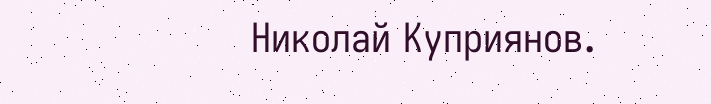Николай Куприянов.